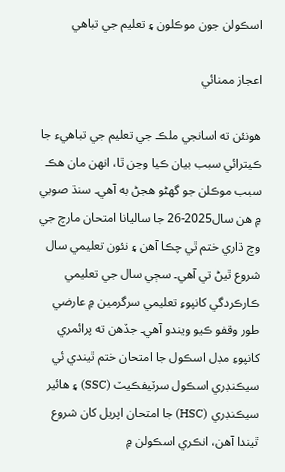اسڪولن جون موڪلون ۽ تعليم جي تباهي

اعجاز ممنائي

هونئن ته اسانجي ملڪ جي تعليم جي تباهيء جا ڪيترائي سبب بيان ڪيا وڃن ٿا، انهن مان هڪ سبب موڪلن جو گهڻو هجڻ به آهي۔ سنڌ صوبي ۾ هن سال2025-26 جا ساليانا امتحان مارچ جي وچ ڌاري ختم ٿي چڪا آهن ۽ نئون تعليمي سال شروع ٿيڻ تي آهي۔ سڄي سال جي تعليمي ڪارڪردگي کانپوءِ تعليمي سرگرمين ۾ عارضي طور وقفو ڪيو ويندو آهي۔ جڏهن ته پرائمري کانپوءِ مڊل اسڪول جا امتحان ختم ٿيندي ئي سيڪنڊري اسڪول سرٽيفڪيٽ (SSC) ۽ هائير سيڪنڊري (HSC) جا امتحان اپريل کان شروع ٿيندا آهن، انڪري اسڪولن ۾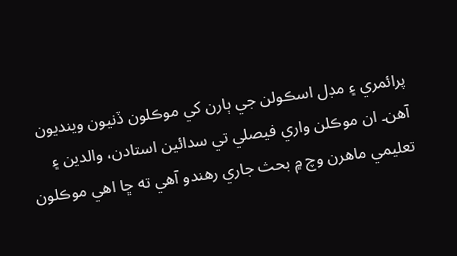پرائمري ۽ مڊل اسڪولن جي ٻارن کي موڪلون ڏنيون وينديون آهن۔ ان موڪلن واري فيصلي تي سدائين استادن، والدين ۽ تعليمي ماهرن وچ ۾ بحث جاري رهندو آهي ته ڇا اهي موڪلون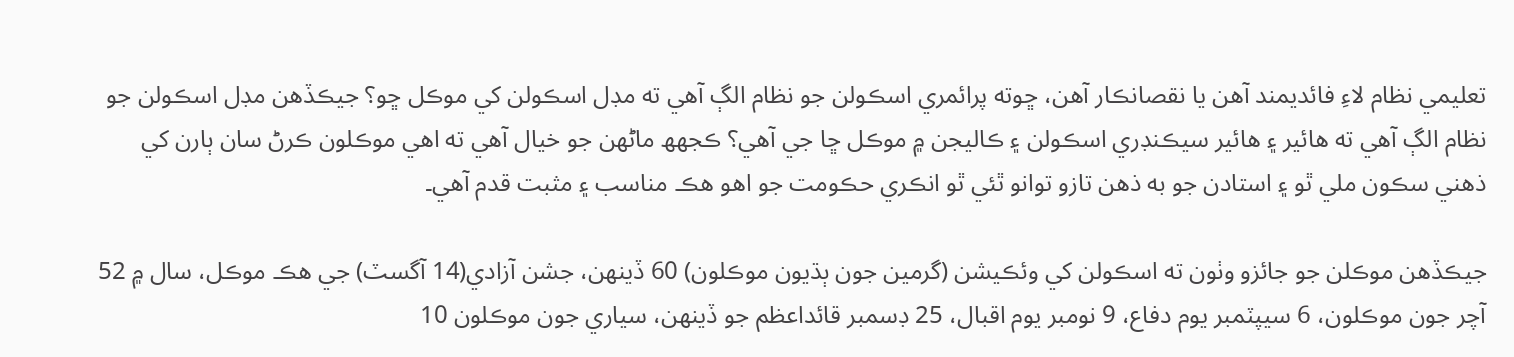تعليمي نظام لاءِ فائديمند آهن يا نقصانڪار آهن، ڇوته پرائمري اسڪولن جو نظام الڳ آهي ته مڊل اسڪولن کي موڪل ڇو؟ جيڪڏهن مڊل اسڪولن جو نظام الڳ آهي ته هائير ۽ هائير سيڪنڊري اسڪولن ۽ ڪاليجن ۾ موڪل ڇا جي آهي؟ ڪجهھ ماڻهن جو خيال آهي ته اهي موڪلون ڪرڻ سان ٻارن کي ذهني سڪون ملي ٿو ۽ استادن جو به ذهن تازو توانو ٿئي ٿو انڪري حڪومت جو اهو هڪ مناسب ۽ مثبت قدم آهي۔

جيڪڏهن موڪلن جو جائزو وٺون ته اسڪولن کي وئڪيشن (گرمين جون ٻڌيون موڪلون) 60 ڏينهن، جشن آزادي(14 آگسٽ) جي هڪ موڪل، سال ۾ 52 آچر جون موڪلون، 6 سيپٽمبر يوم دفاع، 9 نومبر يوم اقبال، 25 ڊسمبر قائداعظم جو ڏينهن، سياري جون موڪلون 10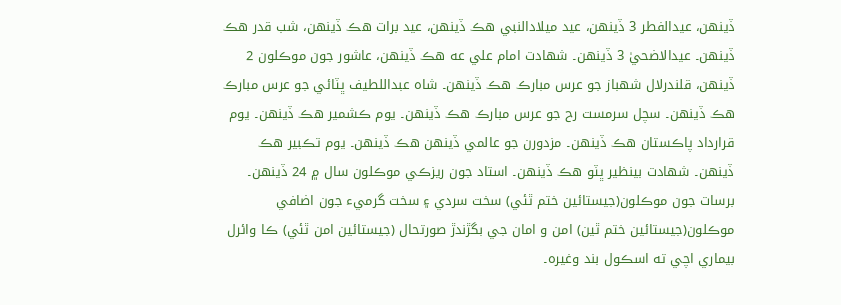ڏينهن، عيدالفطر 3 ڏينهن، عيد ميلادالنبي هڪ ڏينهن، عيد برات هڪ ڏينهن، شب قدر هڪ ڏينهن۔ عيدالاضحيٰ 3 ڏينهن۔ شهادت امام علي عه هڪ ڏينهن، عاشور جون موڪلون 2 ڏينهن، قلندرلال شھباز جو عرس مبارڪ هڪ ڏينهن۔ شاه عبداللطيف ڀٽائي جو عرس مبارڪ هڪ ڏينهن۔ سچل سرمست رح جو عرس مبارڪ هڪ ڏينهن۔ يوم ڪشمير هڪ ڏينهن۔ يوم قرارداد پاڪستان هڪ ڏينهن۔ مزدورن جو عالمي ڏينهن هڪ ڏينهن۔ يوم تڪبير هڪ ڏينهن۔ شهادت بينظير ڀٽو هڪ ڏينهن۔ استاد جون ريزڪي موڪلون سال ۾ 24 ڏينهن۔ برسات جون موڪلون(جيستائين ختم ٿئي) سخت سردي ۽ سخت گرميء جون اضافي موڪلون(جيستائين ختم ٿين) امن و امان جي بگڙندڙ صورتحال (جيستائين امن ٿئي) ڪا وائرل بيماري اچي ته اسڪول بند وغيره۔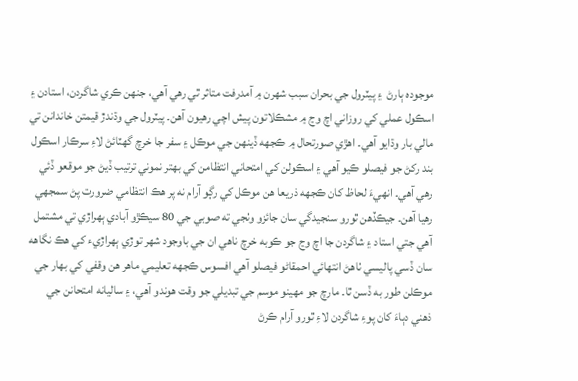موجوده ٻارڻ  ۽ پيٽرول جي بحران سبب شهرن ۾ آمدرفت متاثر ٿي رهي آهي، جنهن ڪري شاگردن، استادن ۽ اسڪول عملي کي روزاني اچ وڃ ۾ مشڪلاتون پيش اچي رهيون آهن۔ پيٽرول جي وڌندڙ قيمتن خاندانن تي مالي بار وڌايو آهي۔ اهڙي صورتحال ۾ ڪجهه ڏينهن جي موڪل ۽ سفر جا خرچ گهٽائڻ لاءِ سرڪار اسڪول بند رکڻ جو فيصلو ڪيو آهي ۽ اسڪولن کي امتحاني انتظامن کي بهتر نموني ترتيب ڏيڻ جو موقعو ڏئي رهي آهي۔ انهيءَ لحاظ کان ڪجهه ذريعا هن موڪل کي رڳو آرام نه پر هڪ انتظامي ضرورت پڻ سمجهي رهيا آهن۔ جيڪڏهن ٿورو سنجيدگي سان جائزو وٺجي ته صوبي جي 80 سيڪڙو آبادي ٻهراڙي تي مشتمل آهي جتي استاد ۽ شاگردن جا اچ وڃ جو ڪوبه خرچ ناهي ان جي باوجود شهر توڙي ٻهراڙيء کي هڪ نگاهه سان ڏسي پاليسي ٺاهڻ انتهائي احمقاڻو فيصلو آهي افسوس ڪجهه تعليمي ماهر هن وقفي کي بهار جي موڪلن طور به ڏسن ٿا۔ مارچ جو مهينو موسم جي تبديلي جو وقت هوندو آهي، ۽ ساليانه امتحانن جي ذهني دٻاءَ کان پوءِ شاگردن لاءِ ٿورو آرام ڪرڻ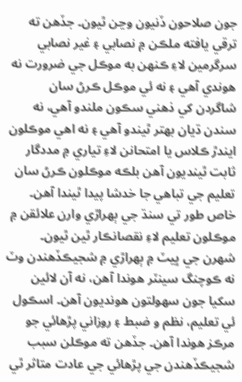جون صلاحون ڏنيون وڃن ٿيون۔ جڏهن ته ترقي يافته ملڪن ۾ نصابي ۽ غير نصابي سرگرمين لاءِ ڪنهن به موڪل جي ضرورت نه هوندي آهي ۽ نه ئي موڪل ڪرڻ سان شاگردن کي ذهني سڪون ملندو آهي، نه سندن ڌيان بهتر ٿيندو آهي ۽ نه اهي موڪلون ايندڙ ڪلاس يا امتحانن لاءِ تياري ۾ مددگار ثابت ٿينديون آهن بلڪه موڪلون ڪرڻ سان تعليم جي تباهي جا خدشا پيدا ٿيندا آهن۔ خاص طور تي سنڌ جي ٻهراڙي وارن علائقن ۾ موڪلون تعليم لاءِ نقصانڪار ٿين ٿيون۔ شهرن جي ڀيٽ ۾ ٻهراڙي ۾ شجيڪڏهندن وٽ نه ڪوچنگ سينٽر هوندا آهن، نه آن لائين سکيا جون سهولتون هونديون آهن۔ اسڪول ئي تعليم، نظم و ضبط ۽ روزاني پڙهائي جو مرڪز هوندا آهن۔ جڏهن ته موڪلن سبب شجيڪڏهندن جي پڙهائي جي عادت متاثر ٿي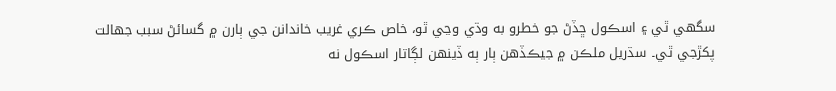سگهي ٿي ۽ اسڪول ڇڏڻ جو خطرو به وڌي وڃي ٿو، خاص ڪري غريب خاندانن جي ٻارن ۾ گسائڻ سبب جهالت پکڙجي ٿي۔ سڌريل ملڪن ۾ جيڪڏهن ٻار ٻه ڏينهن لڳاتار اسڪول نه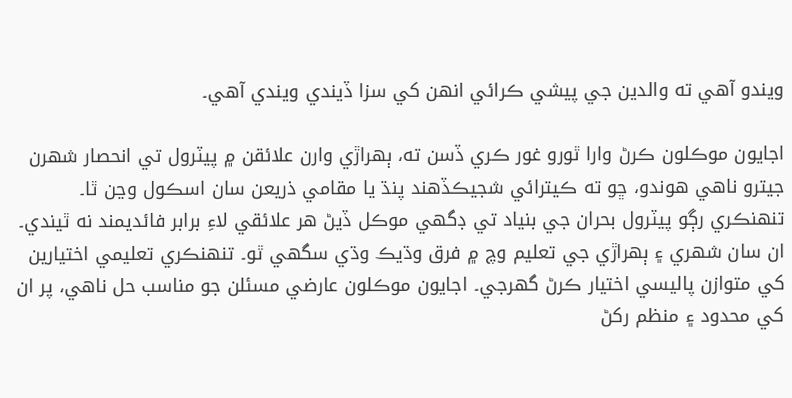ويندو آهي ته والدين جي پيشي ڪرائي انهن کي سزا ڏيندي ويندي آهي۔

اجايون موڪلون ڪرڻ وارا ٿورو غور ڪري ڏسن ته، ٻهراڙي وارن علائقن ۾ پيٽرول تي انحصار شهرن جيترو ناهي هوندو، ڇو ته ڪيترائي شجيڪڏهند پنڌ يا مقامي ذريعن سان اسڪول وڃن ٿا۔ تنهنڪري رڳو پيٽرول بحران جي بنياد تي ڊگهي موڪل ڏيڻ هر علائقي لاءِ برابر فائديمند نه ٿيندي۔ ان سان شهري ۽ ٻهراڙي جي تعليم وچ ۾ فرق وڌيڪ وڌي سگهي ٿو۔ تنهنڪري تعليمي اختيارين کي متوازن پاليسي اختيار ڪرڻ گهرجي۔ اجايون موڪلون عارضي مسئلن جو مناسب حل ناهي، پر ان کي محدود ۽ منظم رکڻ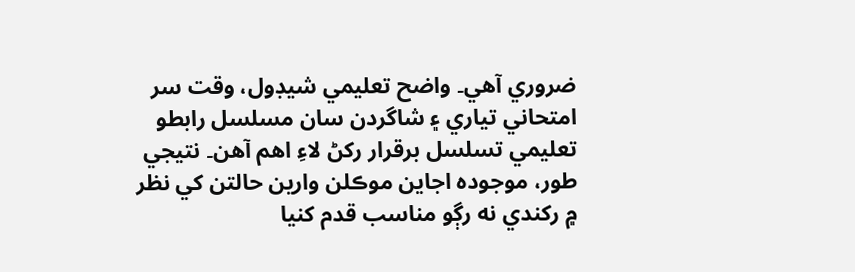ضروري آهي۔ واضح تعليمي شيڊول، وقت سر امتحاني تياري ۽ شاگردن سان مسلسل رابطو تعليمي تسلسل برقرار رکڻ لاءِ اهم آهن۔ نتيجي طور، موجوده اجاين موڪلن وارين حالتن کي نظر ۾ رکندي نه رڳو مناسب قدم کنيا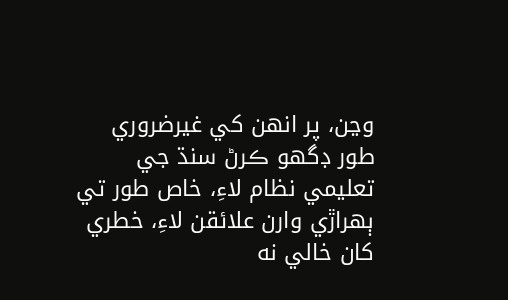وڃن، پر انهن کي غيرضروري طور ڊگهو ڪرڻ سنڌ جي تعليمي نظام لاءِ، خاص طور تي ٻهراڙي وارن علائقن لاءِ، خطري کان خالي نه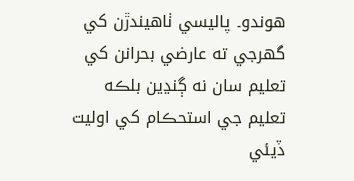هوندو۔ پاليسي ٺاهيندڙن کي گهرجي ته عارضي بحرانن کي تعليم سان نه ڳنڍين بلڪه تعليم جي استحڪام کي اوليت ڏيئي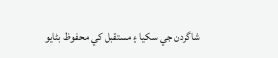شاگردن جي سکيا ۽ مستقبل کي محفوظ بڻايو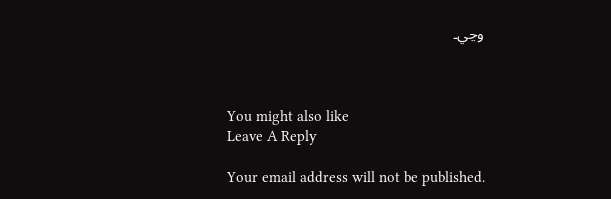وڃي۔



You might also like
Leave A Reply

Your email address will not be published.